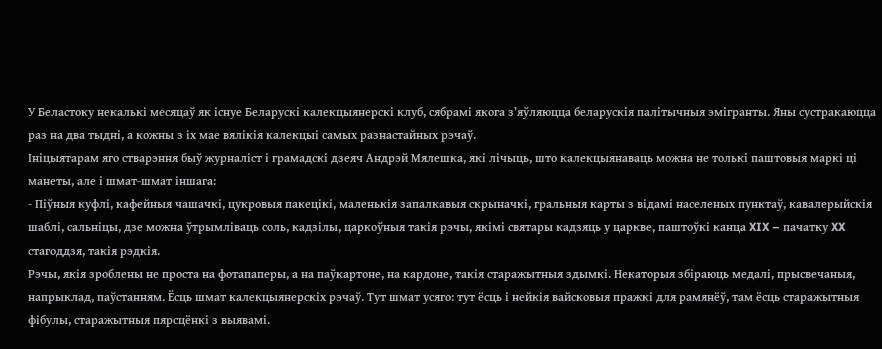У Беластоку некалькі месяцаў як існуе Беларускі калекцыянерскі клуб, сябрамі якога з’яўляюцца беларускія палітычныя эмігранты. Яны сустракаюцца раз на два тыдні, а кожны з іх мае вялікія калекцыі самых разнастайных рэчаў.
Ініцыятарам яго стварэння быў журналіст і грамадскі дзеяч Андрэй Мялешка, які лічыць, што калекцыянаваць можна не толькі паштовыя маркі ці манеты, але і шмат-шмат іншага:
- Піўныя куфлі, кафейныя чашачкі, цукровыя пакецікі, маленькія запалкавыя скрыначкі, гральныя карты з відамі населеных пунктаў, кавалерыйскія шаблі, сальніцы, дзе можна ўтрымліваць соль, кадзілы, царкоўныя такія рэчы, якімі святары кадзяць у царкве, паштоўкі канца XIX – пачатку XX стагоддзя, такія рэдкія.
Рэчы, якія зроблены не проста на фотапаперы, а на паўкартоне, на кардоне, такія старажытныя здымкі. Некаторыя збіраюць медалі, прысвечаныя, напрыклад, паўстанням. Ёсць шмат калекцыянерскіх рэчаў. Тут шмат усяго: тут ёсць і нейкія вайсковыя пражкі для рамянёў, там ёсць старажытныя фібулы, старажытныя пярсцёнкі з выявамі.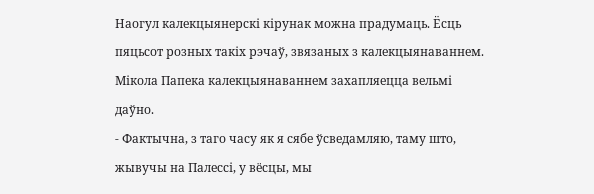Наогул калекцыянерскі кірунак можна прадумаць. Ёсць пяцьсот розных такіх рэчаў, звязаных з калекцыянаваннем.
Мікола Папека калекцыянаваннем захапляецца вельмі даўно.
- Фактычна, з таго часу як я сябе ўсведамляю, таму што, жывучы на Палессі, у вёсцы, мы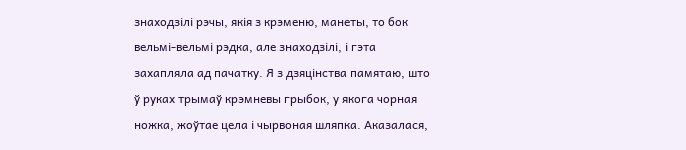знаходзілі рэчы, якія з крэменю, манеты, то бок вельмі-вельмі рэдка, але знаходзілі, і гэта захапляла ад пачатку. Я з дзяцінства памятаю, што ў руках трымаў крэмневы грыбок, у якога чорная ножка, жоўтае цела і чырвоная шляпка. Аказалася,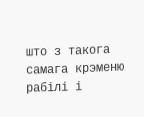што з такога самага крэменю рабілі і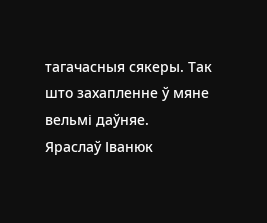тагачасныя сякеры. Так што захапленне ў мяне вельмі даўняе.
Яраслаў Іванюк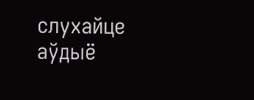слухайце аўдыё